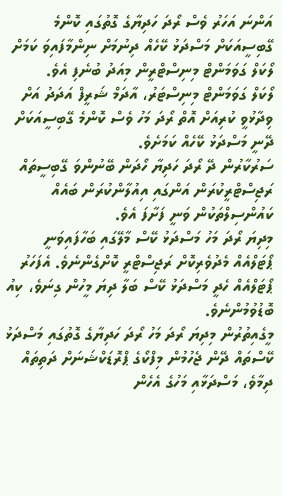އަންނަ އަހަރު ވެސް ރޯދަ ހަދިޔާގެ ގޮތުގައި ކޮންމެ ގޭބިސީއަކަށް މަސްދަޅު ކޭހެއް ދިނުމަށް ނިންމާފައިވަ ކަމަށް ލޯކަލް ގަވަމަންޓް މިނިސްޓްރީން މިއަދު ބުނެފި އެވެ.
ލޯކަލް ގަވަމަންޓް މިނިސްޓަރު، އާދަމް ޝަރީފް އަދަދު އަށް ވިދާޅުވީ ކުރިއަށް އޮތް ރޯދަ މަހު ވެސް ކޮންމެ ގޭބިސީއަކަށް ދޭނީ މަސްދަޅު ކޭހެއް ކަމަށެވެ.
ސަރުކާރުން ދޭ ރޯދަ ހަދިޔާ ހޯދަން ބޭނުންވަ ގޭބިސީތައް ރަޖިސްޓްރީކުރަން އަންގައި އިއުލާންކުރަން ބައެއް ކައުންސިލްތަކުން ވަނީ ފަށާފަ އެވެ.
މިދިޔަ ރޯދަ މަހު މަސްދަޅު ކޭސް މާލޭގައި ބަހާފައިވަނީ ޕޯޓަލްއެއް މެދުވެރިކޮށް ރަޖިސްޓްރީ ކޮށްގެންނެވެ. އެފަހަރު ޕޯޓަލްއެއް ހެދީ މަސްދަޅު ކޭސް ބަލާ ދިޔަ މީހުން ގިނަވެ، ކިއު ބޮޑުވުމުންނެވެ.
މީގެއިތުރުން މިދިޔަ ރޯދަ މަހު ރޯދަ ހަދިޔާގެ ގޮތުގައި މަސްދަޅު ކޭސްތައް ދޭން ޖެހުމުން މިފްކޯގެ ޕްރޮޑަކްޝަނަށް ދަތިތައް ދިމާވެ، މަސްދަޅާއި މަހުގެ އެހެން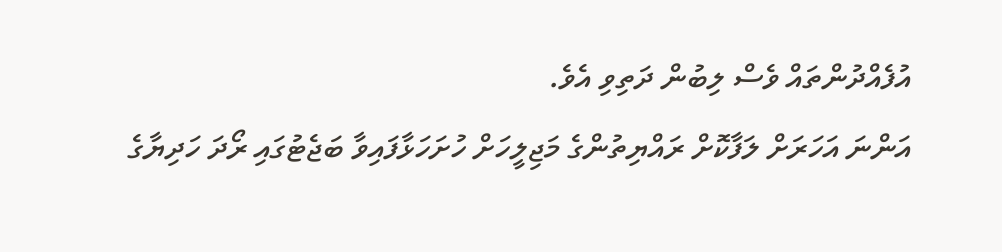އުފެއްދުންތައް ވެސް ލިބުން ދަތިވި އެވެ.
އަންނަ އަހަރަށް ލަފާކޮށް ރައްޔިތުންގެ މަޖިލީހަށް ހުށަހަޅާފައިވާ ބަޖެޓުގައި ރޯދަ ހަދިޔާގެ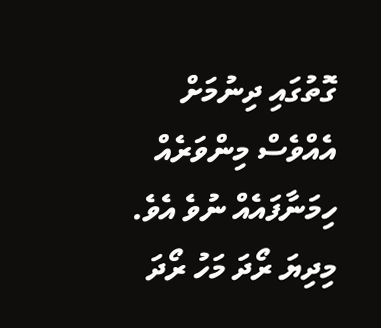ގޮތުގައި ދިނުމަށް އެއްވެސް މިންވަރެއް ހިމަނާފައެއް ނުވެ އެވެ.
މިދިޔަ ރޯދަ މަހު ރޯދަ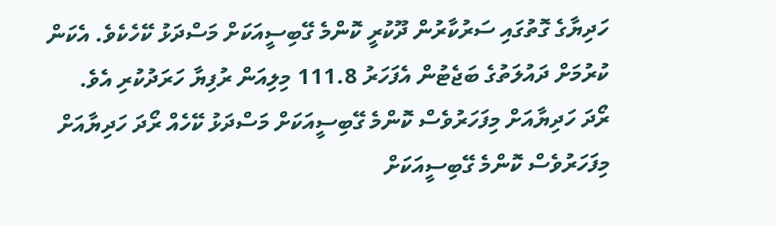ހަދިޔާގެ ގޮތުގައި ސަރުކާރުން ދޫކުރީ ކޮންމެ ގޭބިސީއަކަށް މަސްދަޅު ކޭހެކެވެ. އެކަން ކުރުމަށް ދައުލަތުގެ ބަޖެޓުން އެފަހަރު 111.8 މިލިއަން ރުފިޔާ ހަރަދުކުރި އެވެ.
ރޯދަ ހަދިޔާއަށް މިފަހަރުވެސް ކޮންމެ ގޭބިސީއަކަށް މަސްދަޅު ކޭހެއް ރޯދަ ހަދިޔާއަށް މިފަހަރުވެސް ކޮންމެ ގޭބިސީއަކަށް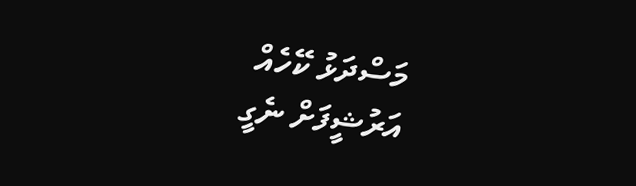މަސްދަޅު ކޭހެއް
އަރުޝީފަށް ނެގީ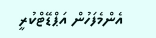އެންމެފަހުން އަޕްޑޭޓްކުރީ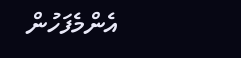އެންމެފަހުން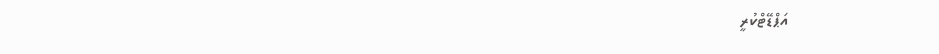އަޕްޑޭޓްކުރީ